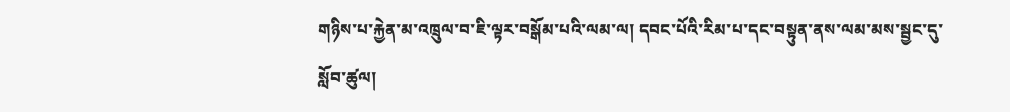གཉིས་པ་རྐྱེན་མ་འཁྲུལ་བ་ཇི་ལྟར་བསྒོམ་པའི་ལམ་ལ། དབང་པོའི་རིམ་པ་དང་བསྟུན་ནས་ལམ་མས་སྦྱང་དུ་སློབ་ཚུལ།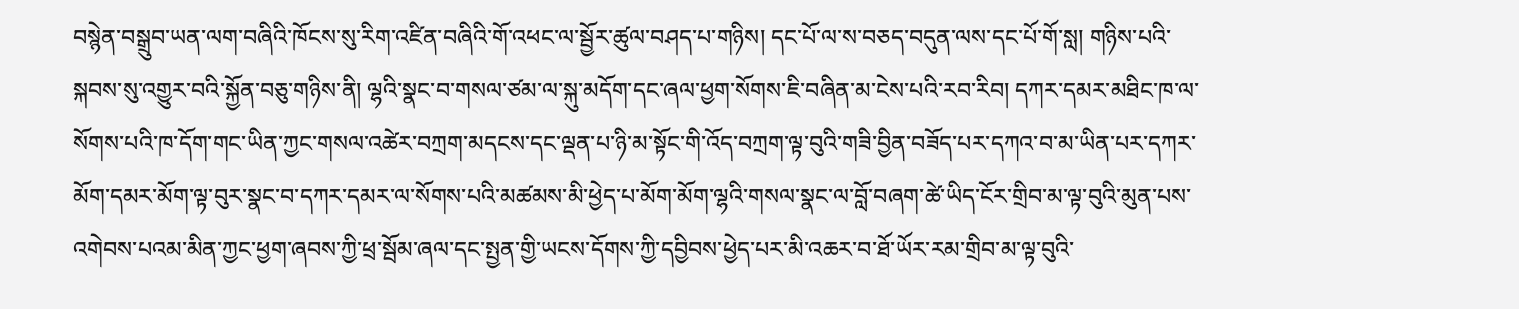བསྙེན་བསྒྲུབ་ཡན་ལག་བཞིའི་ཁོངས་སུ་རིག་འཛིན་བཞིའི་གོ་འཕང་ལ་སྦྱོར་ཚུལ་བཤད་པ་གཉིས། དང་པོ་ལ་ས་བཅད་བདུན་ལས་དང་པོ་གོ་སླ། གཉིས་པའི་སྐབས་སུ་འགྱུར་བའི་སྐྱོན་བཅུ་གཉིས་ནི། ལྷའི་སྣང་བ་གསལ་ཙམ་ལ་སྐུ་མདོག་དང་ཞལ་ཕྱག་སོགས་ཇི་བཞིན་མ་ངེས་པའི་རབ་རིབ། དཀར་དམར་མཐིང་ཁ་ལ་སོགས་པའི་ཁ་དོག་གང་ཡིན་ཀྱང་གསལ་འཚེར་བཀྲག་མདངས་དང་ལྡན་པ་ཉི་མ་སྟོང་གི་འོད་བཀྲག་ལྟ་བུའི་གཟི་བྱིན་བཟོད་པར་དཀའ་བ་མ་ཡིན་པར་དཀར་མོག་དམར་མོག་ལྟ་བུར་སྣང་བ་དཀར་དམར་ལ་སོགས་པའི་མཚམས་མི་ཕྱེད་པ་མོག་མོག་ལྷའི་གསལ་སྣང་ལ་བློ་བཞག་ཚེ་ཡིད་ངོར་གྲིབ་མ་ལྟ་བུའི་མུན་པས་འགེབས་པའམ་མིན་ཀྱང་ཕྱག་ཞབས་ཀྱི་ཕྲ་སྦོམ་ཞལ་དང་སྤྱན་གྱི་ཡངས་དོགས་ཀྱི་དབྱིབས་ཕྱེད་པར་མི་འཆར་བ་ཐོ་ཡོར་རམ་གྲིབ་མ་ལྟ་བུའི་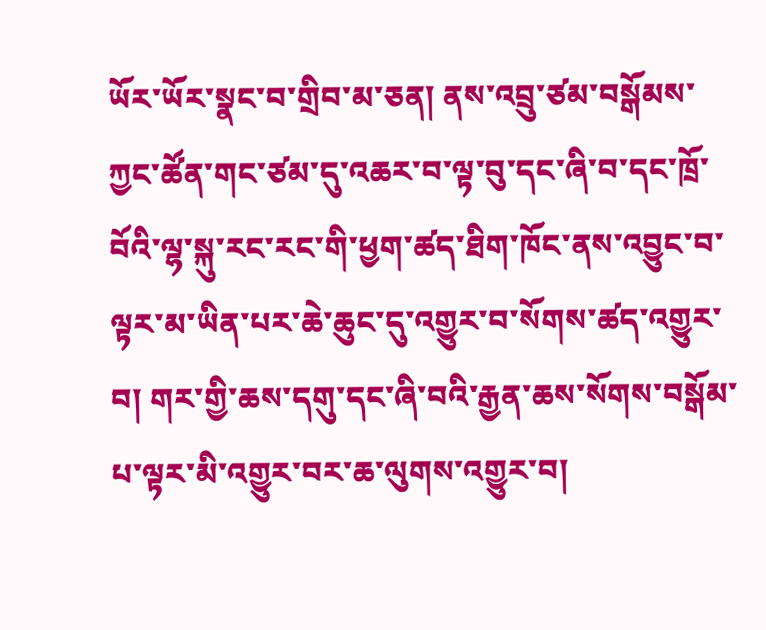ཡོར་ཡོར་སྣང་བ་གྲིབ་མ་ཅན། ནས་འབྲུ་ཙམ་བསྒོམས་ཀྱང་ཚོན་གང་ཙམ་དུ་འཆར་བ་ལྟ་བུ་དང་ཞི་བ་དང་ཁྲོ་བོའི་ལྷ་སྐུ་རང་རང་གི་ཕྱག་ཚད་ཐིག་ཁོང་ནས་འབྱུང་བ་ལྟར་མ་ཡིན་པར་ཆེ་ཆུང་དུ་འགྱུར་བ་སོགས་ཚད་འགྱུར་བ། གར་གྱི་ཆས་དགུ་དང་ཞི་བའི་རྒྱན་ཆས་སོགས་བསྒོམ་པ་ལྟར་མི་འགྱུར་བར་ཆ་ལུགས་འགྱུར་བ།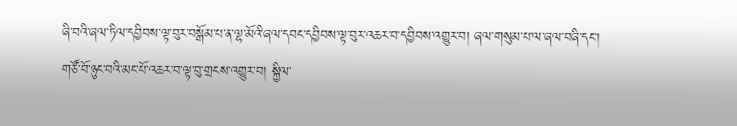ཞི་བའི་ཞལ་ཏིལ་དབྱིབས་ལྟ་བུར་བསྒོམ་པ་ན་ལྷ་མོའི་ཞལ་དབང་དབྱིབས་ལྟ་བུར་འཆར་བ་དབྱིབས་འགྱུར་བ། ཞལ་གསུམ་པ་ལ་ཞལ་བཞི་དང་། གཙོ་བོ་ཉུང་བའི་མང་པོ་འཆར་བ་ལྟ་བུ་གྲངས་འགྱུར་བ། སྐྱིལ་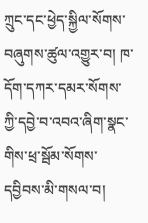ཀྲུང་དང་ཕྱེད་སྐྱིལ་སོགས་བཞུགས་ཚུལ་འགྱུར་བ། ཁ་དོག་དཀར་དམར་སོགས་ཀྱི་དབྱེ་བ་འབའ་ཞིག་སྣང་གིས་ཕྲ་སྦོམ་སོགས་དབྱིབས་མི་གསལ་བ།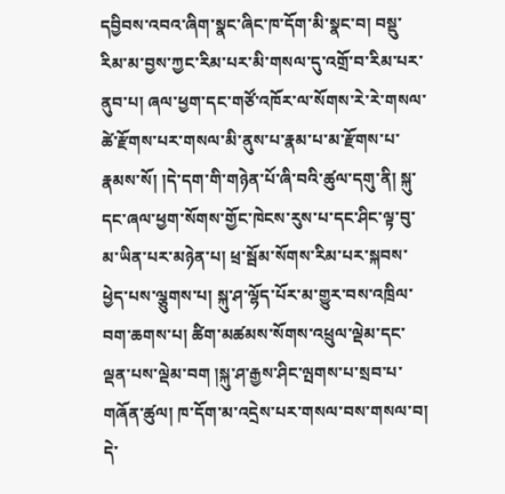དབྱིབས་འབའ་ཞིག་སྣང་ཞིང་ཁ་དོག་མི་སྣང་བ། བསྡུ་རིམ་མ་བྱས་ཀྱང་རིམ་པར་མི་གསལ་དུ་འགྲོ་བ་རིམ་པར་ནུབ་པ། ཞལ་ཕྱག་དང་གཙོ་འཁོར་ལ་སོགས་རེ་རེ་གསལ་ཚེ་རྫོགས་པར་གསལ་མི་ནུས་པ་རྣམ་པ་མ་རྫོགས་པ་རྣམས་སོ། །དེ་དག་གི་གཉེན་པོ་ཞི་བའི་ཚུལ་དགུ་ནི། སྐུ་དང་ཞལ་ཕྱག་སོགས་གྱོང་ཁེངས་རུས་པ་དང་ཤིང་ལྟ་བུ་མ་ཡིན་པར་མཉེན་པ། ཕྲ་སྦོམ་སོགས་རིམ་པར་སྐབས་ཕྱེད་པས་ལྕུགས་པ། སྐུ་ཤ་ལྷོད་པོར་མ་གྱུར་བས་འཁྲིལ་བག་ཆགས་པ། ཚིག་མཚམས་སོགས་འཕྲུལ་ལྡེམ་དང་ལྡན་པས་ལྡེམ་བག །སྐུ་ཤ་རྒྱས་ཤིང་ལྤགས་པ་སྲབ་པ་གཞོན་ཚུལ། ཁ་དོག་མ་འདྲེས་པར་གསལ་བས་གསལ་བ། དེ་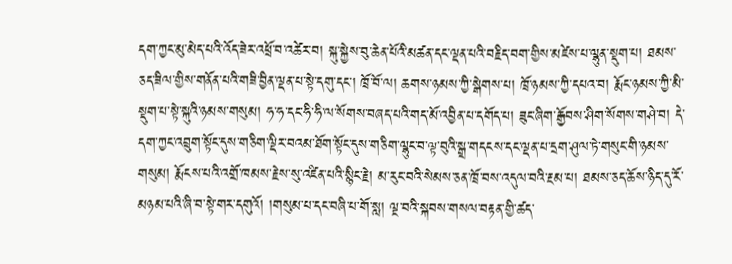དག་ཀྱང་མུ་མེད་པའི་འོད་ཟེར་འཕྲོ་བ་འཚེར་བ། སྐུ་སྐྱེས་བུ་ཆེན་པོའི་མཚན་དང་ལྡན་པའི་བརྗིད་བག་གྱིས་མཛེས་པ་ལྷུན་སྡུག་པ། ཐམས་ཅད་ཟིལ་གྱིས་གནོན་པའི་གཟི་བྱིན་ལྡན་པ་སྟེ་དགུ་དང་། ཁྲོ་བོ་ལ། ཆགས་ཉམས་ཀྱི་སྒེགས་པ། ཁྲོ་ཉམས་ཀྱི་དཔའ་བ། རྨོང་ཉམས་ཀྱི་མི་སྡུག་པ་སྟེ་སྐུའི་ཉམས་གསུམ། ཧ་ཧ་དང་ཧི་ཧི་ལ་སོགས་བཞད་པའི་གད་མོ་འབྱིན་པ་དགོད་པ། ཟུང་ཞིག་རྒྱོབས་ཤིག་སོགས་གཤེ་བ། དེ་དག་ཀྱང་འབྲུག་སྟོང་དུས་གཅིག་ལྡིར་བའམ་ཐོག་སྟོང་དུས་གཅིག་ལྷུང་བ་ལྟ་བུའི་སྒྲ་གདངས་དང་ལྡན་པ་དྲག་ཤུལ་ཏེ་གསུང་གི་ཉམས་གསུམ། རྨོངས་པའི་འགྲོ་ཁམས་རྗེས་སུ་འཛིན་པའི་སྙིང་རྗེ། མ་རུང་བའི་སེམས་ཅན་ཁྲོ་བས་འདུལ་བའི་རྔམ་པ། ཐམས་ཅད་ཆོས་ཉིད་དུ་རོ་མཉམ་པའི་ཞི་བ་སྟེ་གར་དགུའོ། །གསུམ་པ་དང་བཞི་པ་གོ་སླ། ལྔ་བའི་སྐབས་གསལ་བརྟན་གྱི་ཚད་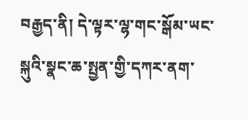བརྒྱད་ནི། དེ་ལྟར་ལྷ་གང་སྒོམ་ཡང་སྐུའི་སྣང་ཆ་སྤྱན་གྱི་དཀར་ནག་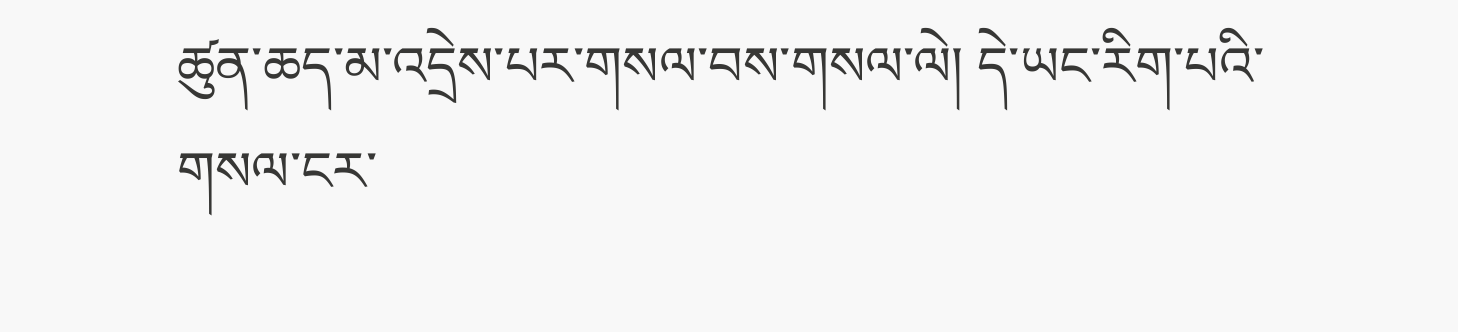ཚུན་ཆད་མ་འདྲེས་པར་གསལ་བས་གསལ་ལེ། དེ་ཡང་རིག་པའི་གསལ་ངར་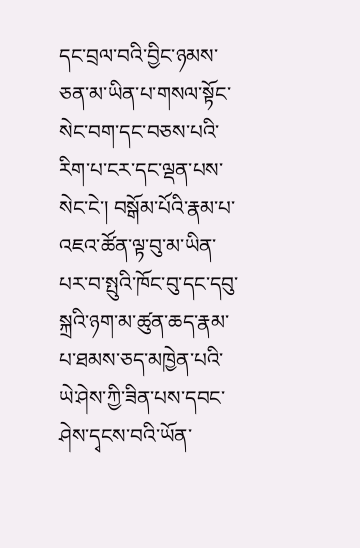དང་བྲལ་བའི་བྱིང་ཉམས་ཅན་མ་ཡིན་པ་གསལ་སྟོང་སེང་བག་དང་བཅས་པའི་རིག་པ་ངར་དང་ལྡན་པས་སེང་ངེ་། བསྒོམ་པོའི་རྣམ་པ་འཇའ་ཚོན་ལྟ་བུ་མ་ཡིན་པར་བ་སྤུའི་ཁོང་བུ་དང་དབུ་སྐྲའི་ཉག་མ་ཚུན་ཆད་རྣམ་པ་ཐམས་ཅད་མཁྱེན་པའི་ཡེ་ཤེས་ཀྱི་ཟིན་པས་དབང་ཤེས་དྭངས་བའི་ཡོན་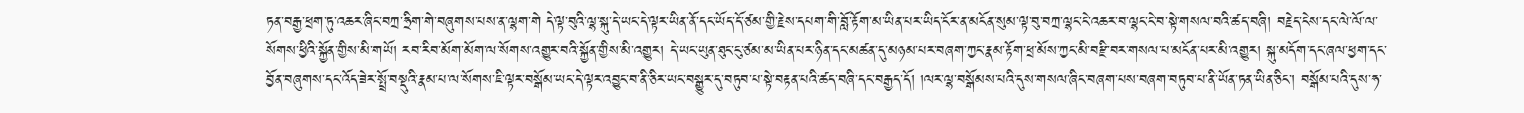ཏན་བརྒྱ་ཕྲག་ཏུ་འཆར་ཞིང་བཀྲ་ཧྲིག་གེ་བཞུགས་པས་ན་ལྷག་གེ དེ་ལྟ་བུའི་ལྷ་སྐུ་དེ་ཡང་དེ་ལྟར་ཡིན་ནོ་དང་ཡོད་དོ་ཙམ་གྱི་རྗེས་དཔག་གི་བློ་རྟོག་མ་ཡིན་པར་ཡིད་ངོར་ན་མངོན་སུམ་ལྟ་བུ་བཀྲ་ལྷང་ངེ་འཆར་བ་ལྷང་ངེ་བ་སྟེ་གསལ་བའི་ཚད་བཞི། བརྗེད་ངེས་དང་ལེ་ལོ་ལ་སོགས་ཕྱིའི་སྐྱོན་གྱིས་མི་གཡོ། རབ་རིབ་མོག་མོག་ལ་སོགས་འགྱུར་བའི་སྐྱོན་གྱིས་མི་འགྱུར། དེ་ཡང་ཡུན་ཐུང་ངུ་ཙམ་མ་ཡིན་པར་ཉིན་དང་མཚན་དུ་མཉམ་པར་བཞག་ཀྱང་རྣམ་རྟོག་ཕྲ་མོས་ཀྱང་མི་བརྫི་བར་གསལ་པ་མངོན་པར་མི་འགྱུར། སྐུ་མདོག་དང་ཞལ་ཕྱག་དང་བྱོན་བཞུགས་དང་འོད་ཟེར་སྤྲོ་བསྡུའི་རྣམ་པ་ལ་སོགས་ཇི་ལྟར་བསྒོམ་ཡང་དེ་ལྟར་འབྱུང་བ་ནི་ཅིར་ཡང་བསྒྱུར་དུ་བཏུབ་པ་སྟེ་བརྟན་པའི་ཚད་བཞི་དང་བརྒྱད་དོ། །ལར་ལྷ་བསྒོམས་པའི་དུས་གསལ་ཞིང་བཞག་པས་བཞག་བཏུབ་པ་ནི་ཡོན་ཏན་ཡིན་ཅིང་། བསྒོམ་པའི་དུས་ཧ་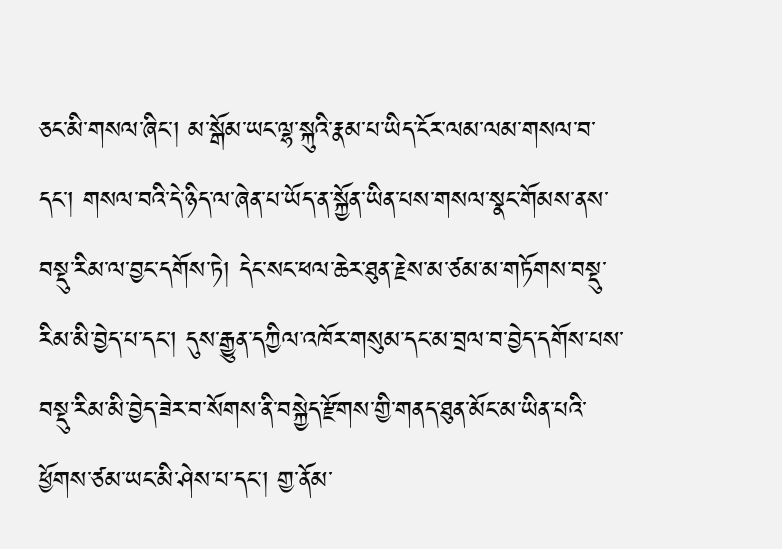ཅང་མི་གསལ་ཞིང་། མ་སྒོམ་ཡང་ལྷ་སྐུའི་རྣམ་པ་ཡིད་ངོར་ལམ་ལམ་གསལ་བ་དང་། གསལ་བའི་དེ་ཉིད་ལ་ཞེན་པ་ཡོད་ན་སྐྱོན་ཡིན་པས་གསལ་སྣང་གོམས་ནས་བསྡུ་རིམ་ལ་བྱང་དགོས་ཏེ། དེང་སང་ཕལ་ཆེར་ཐུན་རྗེས་མ་ཙམ་མ་གཏོགས་བསྡུ་རིམ་མི་བྱེད་པ་དང་། དུས་རྒྱུན་དཀྱིལ་འཁོར་གསུམ་དང་མ་བྲལ་བ་བྱེད་དགོས་པས་བསྡུ་རིམ་མི་བྱེད་ཟེར་བ་སོགས་ནི་བསྐྱེད་རྫོགས་གྱི་གནད་ཐུན་མོང་མ་ཡིན་པའི་ཕྱོགས་ཙམ་ཡང་མི་ཤེས་པ་དང་། གྱ་ནོམ་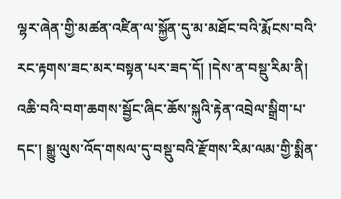ལྷར་ཞེན་གྱི་མཚན་འཛིན་ལ་སྐྱོན་དུ་མ་མཐོང་བའི་རྨོངས་བའི་རང་རྟགས་ཟང་མར་བསྟན་པར་ཟད་དོ། །དེས་ན་བསྡུ་རིམ་ནི། འཆི་བའི་བག་ཆགས་སྦྱོང་ཞིང་ཆོས་སྐུའི་རྟེན་འབྲེལ་སྒྲིག་པ་དང་། སྒྱུ་ལུས་འོད་གསལ་དུ་བསྡུ་བའི་རྫོགས་རིམ་ལམ་གྱི་སྨིན་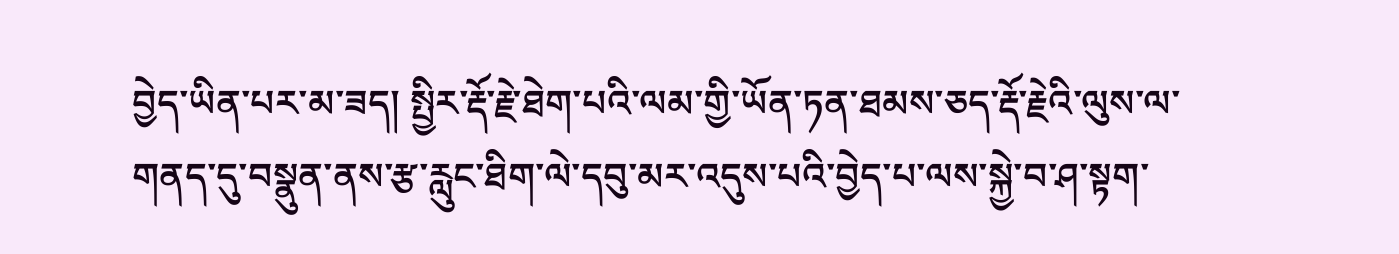བྱེད་ཡིན་པར་མ་ཟད། སྤྱིར་རྡོ་རྗེ་ཐེག་པའི་ལམ་གྱི་ཡོན་ཏན་ཐམས་ཅད་རྡོ་རྗེའི་ལུས་ལ་གནད་དུ་བསྣུན་ནས་རྩ་རླུང་ཐིག་ལེ་དབུ་མར་འདུས་པའི་བྱེད་པ་ལས་སྐྱེ་བ་ཤ་སྟག་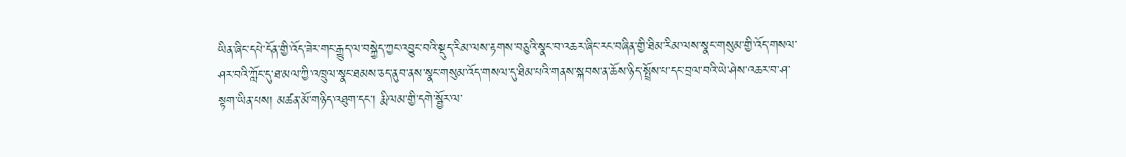ཡིན་ཞིང་དཔེ་དོན་གྱི་འོད་ཟེར་གང་རྒྱུད་ལ་བསྐྱེད་ཀྱང་འབྱུང་བའི་སྡུད་རིམ་ལས་རྟགས་བཅུའི་སྣང་བ་འཆར་ཞིང་རང་བཞིན་གྱི་ཐིམ་རིམ་ལས་སྣང་གསུམ་གྱི་འོད་གསལ་ཤར་བའི་ཀློང་དུ་ཐ་མལ་ཀྱི་འཁྲུལ་སྣང་ཐམས་ཅད་ནུབ་ནས་སྣང་གསུམ་འོད་གསལ་དུ་ཐིམ་པའི་གནས་སྐབས་ན་ཆོས་ཉིད་སྤྲོས་པ་དང་བྲལ་བའི་ཡེ་ཤེས་འཆར་བ་ཤ་སྟག་ཡིན་པས། མཚན་མོ་གཉིད་འཐུག་དང་། རྨི་ལམ་གྱི་དགེ་སྦྱོར་ལ་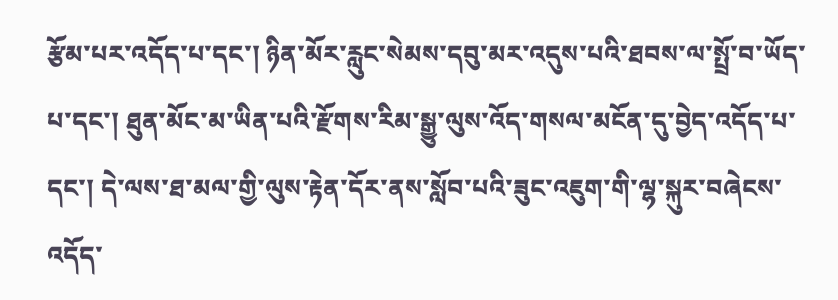རྩོམ་པར་འདོད་པ་དང་། ཉིན་མོར་རླུང་སེམས་དབུ་མར་འདུས་པའི་ཐབས་ལ་སྤྲོ་བ་ཡོད་པ་དང་། ཐུན་མོང་མ་ཡིན་པའི་རྫོགས་རིམ་སྒྱུ་ལུས་འོད་གསལ་མངོན་དུ་བྱེད་འདོད་པ་དང་། དེ་ལས་ཐ་མལ་གྱི་ལུས་རྟེན་དོར་ནས་སློབ་པའི་ཟུང་འཇུག་གི་ལྷ་སྐུར་བཞེངས་འདོད་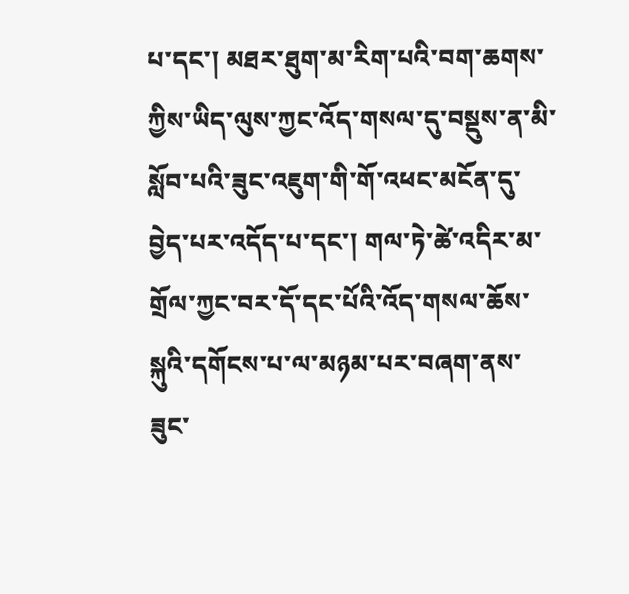པ་དང་། མཐར་ཐུག་མ་རིག་པའི་བག་ཆགས་ཀྱིས་ཡིད་ལུས་ཀྱང་འོད་གསལ་དུ་བསྡུས་ན་མི་སློབ་པའི་ཟུང་འཇུག་གི་གོ་འཕང་མངོན་དུ་བྱེད་པར་འདོད་པ་དང་། གལ་ཏེ་ཚེ་འདིར་མ་གྲོལ་ཀྱང་བར་དོ་དང་པོའི་འོད་གསལ་ཆོས་སྐུའི་དགོངས་པ་ལ་མཉམ་པར་བཞག་ནས་ཟུང་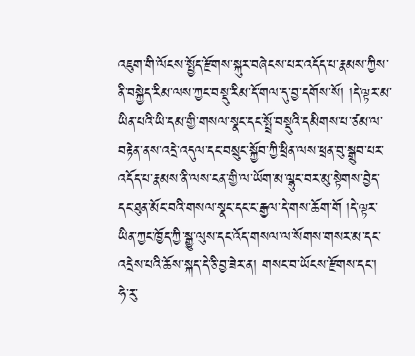འཇུག་གི་ལོངས་སྤྱོད་རྫོགས་སྐུར་བཞེངས་པར་འདོད་པ་རྣམས་ཀྱིས་ནི་བསྐྱེད་རིམ་ལས་ཀྱང་བསྡུ་རིམ་དོ་གལ་དུ་བྱ་དགོས་སོ། །དེ་ལྟར་མ་ཡིན་པའི་ཡི་དམ་གྱི་གསལ་སྣང་དང་སྤྲོ་བསྡུའི་དམིགས་པ་ཙམ་ལ་བརྟེན་ནས་འདྲེ་འདུལ་དང་བསྲུང་སྐྱོབ་ཀྱི་ཕྲིན་ལས་ཕྲན་བུ་སྒྲུབ་པར་འདོད་པ་རྣམས་ནི་ལས་ངན་གྱི་ལ་ཡོག་མ་ལྷུང་བར་མུ་སྟེགས་བྱེད་དང་ཐུན་མོང་བའི་གསལ་སྣང་དང་ང་རྒྱལ་དེ་གས་ཆོག་གོ །དེ་ལྟར་ཡིན་ཀྱང་ཁྱོད་ཀྱི་སྒྱུ་ལུས་དང་འོད་གསལ་ལ་སོགས་གསར་མ་དང་འདྲེས་པའི་ཆོས་སྐད་དེ་ཅི་བྱ་ཟེར་ན། གསང་བ་ཡོངས་རྫོགས་དང་། ཧེ་རུ་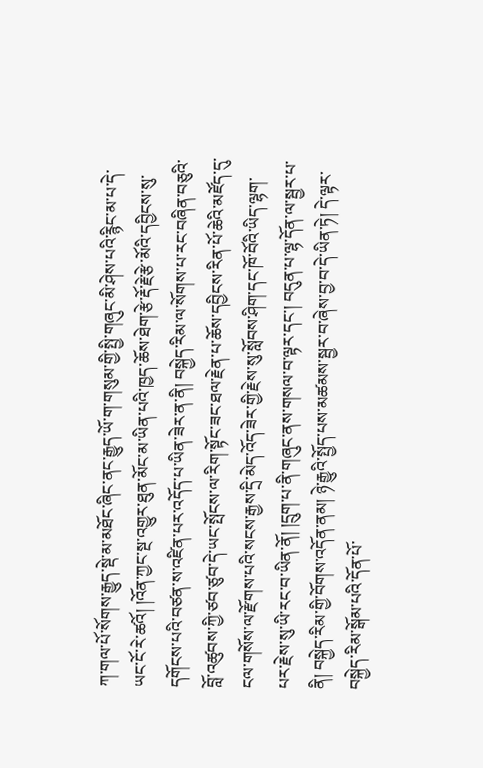ཀ་གལ་པོ་སོགས་རྒྱུད་སྡེ་མ་མཐོང་ཞིང་ནང་རྒྱུད་ཡོ་ག་གསུམ་གྱི་སྤྱི་གཞུང་མི་ཤེས་པའི་རྙིང་མ་པ་དེ་ཡང་ངོ་རེ་ཚའོ། །འོན་ཀྱང་སྔ་འགྱུར་ཐུན་མོང་མ་ཡིན་པའི་ཁྱད་ཆོས་ཐེག་རྩེ་རྡོ་རྗེ་རྩེ་མོའི་དབྱིངས་སུ་དགོངས་པའི་བཙན་ས་འཛིན་པར་འདོད་པ་ཡིན་ཟེར་ན་ནི། བསྐྱེད་རིམ་ལ་སོགས་པ་རང་བཞིན་བཅུའི་བློ་འཚུབས་ཀྱི་ཙབ་ཙུབ་དེ་ཡང་སྤོངས་ལ་རིག་སྟོང་ཟང་ཐལ་རྗེན་པ་ཆོས་དབྱིངས་རིན་པོ་ཆེའི་མཛོད་དུ་ངལ་གསོས་ལ་རྫོགས་པའི་སངས་རྒྱས་དྲི་མེད་འོད་ཟེར་གྱི་རྗེས་སུ་སློབས་ཤིག་དང་ཁོ་བོའི་ཡིད་ལྷག་པར་རྗེས་སུ་ཡི་རང་བ་ཡིན་ནོ། །དྲུག་པ་ནི་གཞུང་ནས་གསལ་བ་ལྟར་དང་། བདུན་པ་ལྷ་དོན་ལ་སྦྱར་པ་ནི། བསྐྱེད་རིམ་གྱི་བོགས་འདོན་ནམ། ཉེ་རྒྱུའི་སྤྱོད་པས་མཚམས་སྦྱར་བ་ཞེས་བྱ་བ་དེ་ཡིན་ཏེ། དེ་ལྟར་བསྐྱེད་རིམ་སྒོམ་པའི་དོན་པོ་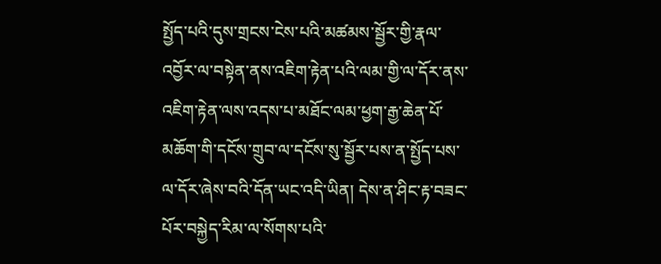སྤྱོད་པའི་དུས་གྲངས་ངེས་པའི་མཚམས་སྦྱོར་གྱི་རྣལ་འབྱོར་ལ་བསྟེན་ནས་འཇིག་རྟེན་པའི་ལམ་གྱི་ལ་དོར་ནས་འཇིག་རྟེན་ལས་འདས་པ་མཐོང་ལམ་ཕྱག་རྒྱ་ཆེན་པོ་མཆོག་གི་དངོས་གྲུབ་ལ་དངོས་སུ་སྦྱོར་པས་ན་སྤྱོད་པས་ལ་དོར་ཞེས་བའི་དོན་ཡང་འདི་ཡིན། དེས་ན་ཤིང་རྟ་བཟང་པོར་བསྐྱེད་རིམ་ལ་སོགས་པའི་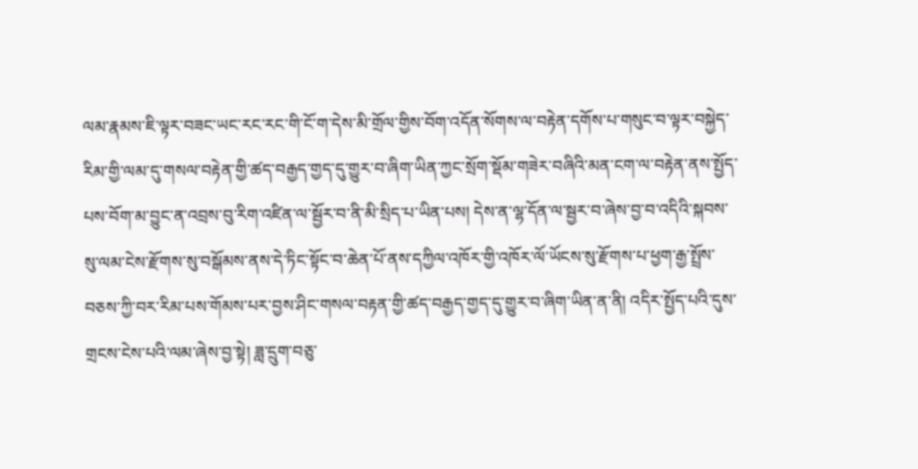ལམ་རྣམས་ཇི་ལྟར་བཟང་ཡང་རང་རང་གི་ངོ་ག་དེས་མི་གྲོལ་གྱིས་བོག་འདོན་སོགས་ལ་བརྟེན་དགོས་པ་གསུང་བ་ལྟར་བསྐྱེད་རིམ་གྱི་ལམ་དུ་གསལ་བརྟེན་གྱི་ཚད་བརྒྱད་གྱད་དུ་གྱུར་བ་ཞིག་ཡིན་ཀྱང་སྲོག་སྡོམ་གཟེར་བཞིའི་མན་ངག་ལ་བརྟེན་ནས་སྤྱོད་པས་བོག་མ་བྱུང་ན་འབྲས་བུ་རིག་འཛིན་ལ་སྦྱོར་བ་ནི་མི་སྲིད་པ་ཡིན་པས། དེས་ན་ལྷ་དོན་ལ་སྦྱར་བ་ཞེས་བྱ་བ་འདིའི་སྐབས་སུ་ལམ་ངེས་རྫོགས་སུ་བསྒོམས་ནས་དེ་ཏིང་སྟོང་བ་ཆེན་པོ་ནས་དཀྱིལ་འཁོར་གྱི་འཁོར་ལོ་ཡོངས་སུ་རྫོགས་པ་ཕྱག་རྒྱ་སྤྲོས་བཅས་ཀྱི་བར་རིམ་པས་གོམས་པར་བྱས་ཤིང་གསལ་བརྟན་གྱི་ཚད་བརྒྱད་གྱད་དུ་གྱུར་བ་ཞིག་ཡིན་ན་ནི། འདིར་སྤྱོད་པའི་དུས་གྲངས་ངེས་པའི་ལམ་ཞེས་བྱ་སྟེ། ཟླ་དྲུག་བཅུ་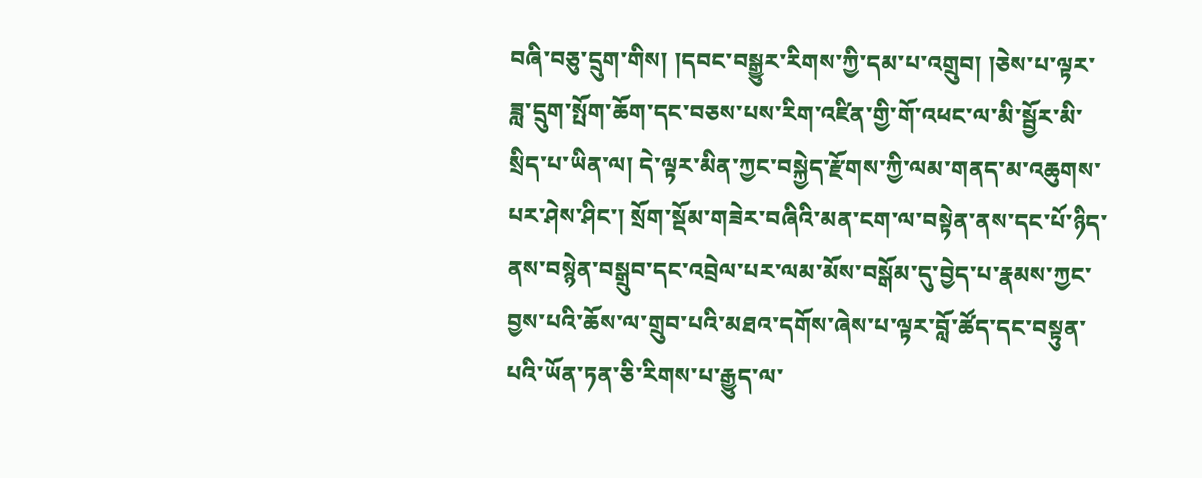བཞི་བཅུ་དྲུག་གིས། །དབང་བསྒྱུར་རིགས་ཀྱི་དམ་པ་འགྲུབ། །ཅེས་པ་ལྟར་ཟླ་དྲུག་སྤོག་ཆོག་དང་བཅས་པས་རིག་འཛིན་གྱི་གོ་འཕང་ལ་མི་སྦྱོར་མི་སྲིད་པ་ཡིན་ལ། དེ་ལྟར་མིན་ཀྱང་བསྐྱེད་རྫོགས་ཀྱི་ལམ་གནད་མ་འཆུགས་པར་ཤེས་ཤིང་། སྲོག་སྡོམ་གཟེར་བཞིའི་མན་ངག་ལ་བསྟེན་ནས་དང་པོ་ཉིད་ནས་བསྙེན་བསྒྲུབ་དང་འབྲེལ་པར་ལམ་མོས་བསྒོམ་དུ་བྱེད་པ་རྣམས་ཀྱང་བྱས་པའི་ཆོས་ལ་གྲུབ་པའི་མཐའ་དགོས་ཞེས་པ་ལྟར་བློ་ཚོད་དང་བསྟུན་པའི་ཡོན་ཏན་ཅི་རིགས་པ་རྒྱུད་ལ་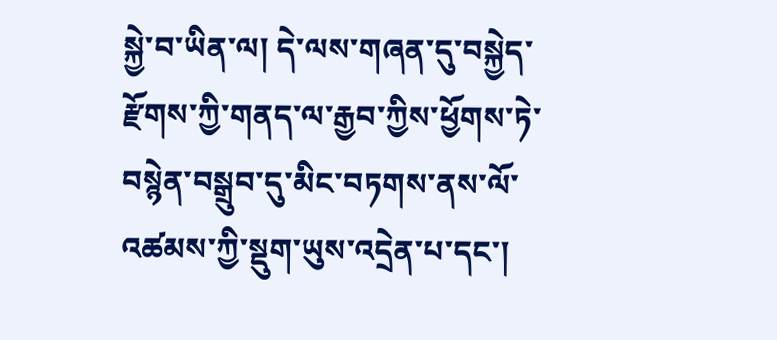སྐྱེ་བ་ཡིན་ལ། དེ་ལས་གཞན་དུ་བསྐྱེད་རྫོགས་ཀྱི་གནད་ལ་རྒྱབ་ཀྱིས་ཕྱོགས་ཏེ་བསྙེན་བསྒྲུབ་དུ་མིང་བཏགས་ནས་ལོ་འཚམས་ཀྱི་སྡུག་ཡུས་འདྲེན་པ་དང་།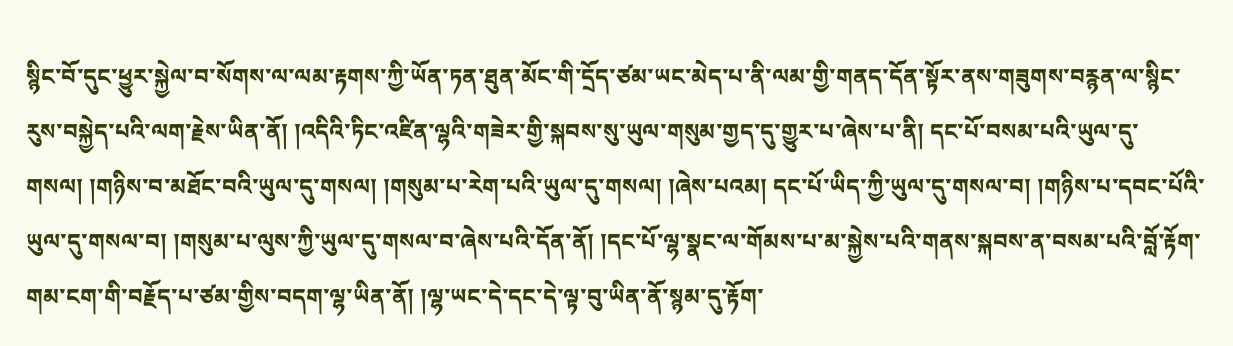སྙིང་བོ་དུང་ཕྱུར་སྐྱེལ་བ་སོགས་ལ་ལམ་རྟགས་ཀྱི་ཡོན་ཏན་ཐུན་མོང་གི་དྲོད་ཙམ་ཡང་མེད་པ་ནི་ལམ་གྱི་གནད་དོན་སྟོར་ནས་གཟུགས་བརྙན་ལ་སྙིང་རུས་བསྐྱེད་པའི་ལག་རྗེས་ཡིན་ནོ། །འདིའི་ཏིང་འཛིན་ལྷའི་གཟེར་གྱི་སྐབས་སུ་ཡུལ་གསུམ་གྱད་དུ་གྱུར་པ་ཞེས་པ་ནི། དང་པོ་བསམ་པའི་ཡུལ་དུ་གསལ། །གཉིས་བ་མཐོང་བའི་ཡུལ་དུ་གསལ། །གསུམ་པ་རེག་པའི་ཡུལ་དུ་གསལ། །ཞེས་པའམ། དང་པོ་ཡིད་ཀྱི་ཡུལ་དུ་གསལ་བ། །གཉིས་པ་དབང་པོའི་ཡུལ་དུ་གསལ་བ། །གསུམ་པ་ལུས་ཀྱི་ཡུལ་དུ་གསལ་བ་ཞེས་པའི་དོན་ནོ། །དང་པོ་ལྷ་སྣང་ལ་གོམས་པ་མ་སྐྱེས་པའི་གནས་སྐབས་ན་བསམ་པའི་བློ་རྟོག་གམ་ངག་གི་བརྗོད་པ་ཙམ་གྱིས་བདག་ལྷ་ཡིན་ནོ། །ལྷ་ཡང་དེ་དང་དེ་ལྟ་བུ་ཡིན་ནོ་སྙམ་དུ་རྟོག་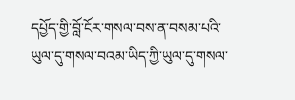དཔྱོད་གྱི་བློ་ངོར་གསལ་བས་ན་བསམ་པའི་ཡུལ་དུ་གསལ་བའམ་ཡིད་ཀྱི་ཡུལ་དུ་གསལ་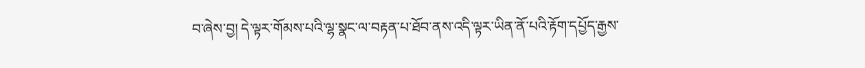བ་ཞེས་བྱ། དེ་ལྟར་གོམས་པའི་ལྷ་སྣང་ལ་བརྟན་པ་ཐོབ་ནས་འདི་ལྟར་ཡིན་ནོ་པའི་རྟོག་དཔྱོད་རྒྱས་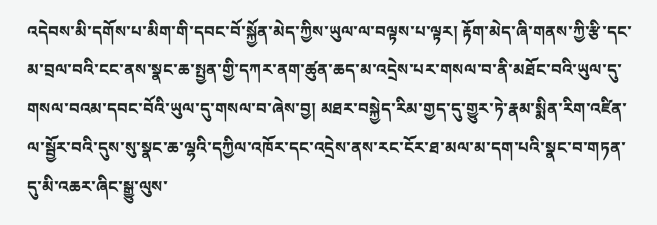འདེབས་མི་དགོས་པ་མིག་གི་དབང་བོ་སྐྱོན་མེད་ཀྱིས་ཡུལ་ལ་བལྟས་པ་ལྟར། རྟོག་མེད་ཞི་གནས་ཀྱི་རྩི་དང་མ་བྲལ་བའི་ངང་ནས་སྣང་ཆ་སྤྱན་གྱི་དཀར་ནག་ཚུན་ཆད་མ་འདྲེས་པར་གསལ་བ་ནི་མཐོང་བའི་ཡུལ་དུ་གསལ་བའམ་དབང་བོའི་ཡུལ་དུ་གསལ་བ་ཞེས་བྱ། མཐར་བསྐྱེད་རིམ་གྱད་དུ་གྱུར་ཏེ་རྣམ་སྨིན་རིག་འཛིན་ལ་སྦྱོར་བའི་དུས་སུ་སྣང་ཆ་ལྷའི་དཀྱིལ་འཁོར་དང་འདྲེས་ནས་རང་ངོར་ཐ་མལ་མ་དག་པའི་སྣང་བ་གཏན་དུ་མི་འཆར་ཞིང་སྒྱུ་ལུས་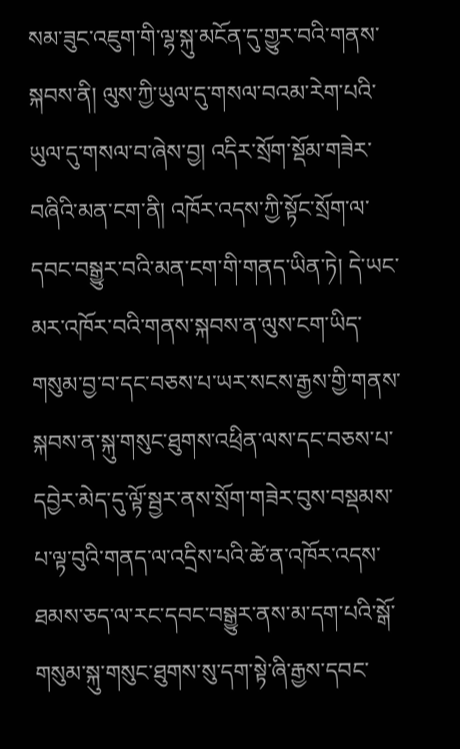སམ་ཟུང་འཇུག་གི་ལྷ་སྐུ་མངོན་དུ་གྱུར་བའི་གནས་སྐབས་ནི། ལུས་ཀྱི་ཡུལ་དུ་གསལ་བའམ་རེག་པའི་ཡུལ་དུ་གསལ་བ་ཞེས་བྱ། འདིར་སྲོག་སྡོམ་གཟེར་བཞིའི་མན་ངག་ནི། འཁོར་འདས་ཀྱི་སྟོང་སྲོག་ལ་དབང་བསྒྱུར་བའི་མན་ངག་གི་གནད་ཡིན་ཏེ། དེ་ཡང་མར་འཁོར་བའི་གནས་སྐབས་ན་ལུས་ངག་ཡིད་གསུམ་བྱ་བ་དང་བཅས་པ་ཡར་སངས་རྒྱས་གྱི་གནས་སྐབས་ན་སྐུ་གསུང་ཐུགས་འཕྲིན་ལས་དང་བཅས་པ་དབྱེར་མེད་དུ་ལྟོ་སྦྱར་ནས་སྲོག་གཟེར་བུས་བསྡམས་པ་ལྟ་བུའི་གནད་ལ་འདྲིས་པའི་ཚེ་ན་འཁོར་འདས་ཐམས་ཅད་ལ་རང་དབང་བསྒྱུར་ནས་མ་དག་པའི་སྒོ་གསུམ་སྐུ་གསུང་ཐུགས་སུ་དག་སྟེ་ཞི་རྒྱས་དབང་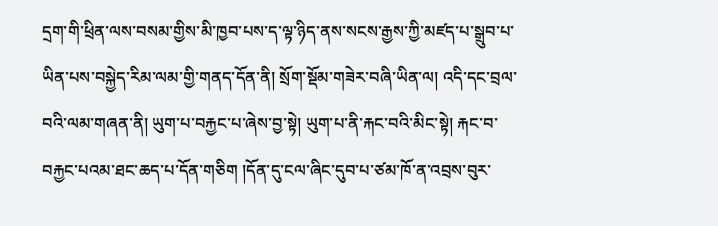དྲག་གི་ཕྲིན་ལས་བསམ་གྱིས་མི་ཁྱབ་པས་ད་ལྟ་ཉིད་ནས་སངས་རྒྱས་ཀྱི་མཛད་པ་སྒྲུབ་པ་ཡིན་པས་བསྐྱེད་རིམ་ལམ་གྱི་གནད་དོན་ནི། སྲོག་སྡོམ་གཟེར་བཞི་ཡིན་ལ། འདི་དང་བྲལ་བའི་ལམ་གཞན་ནི། ཡུག་པ་བརྐྱང་པ་ཞེས་བྱ་སྟེ། ཡུག་པ་ནི་རྐང་བའི་མིང་སྟེ། རྐང་བ་བརྐྱང་པའམ་ཐང་ཆད་པ་དོན་གཅིག །དོན་དུ་ངལ་ཞིང་དུབ་པ་ཙམ་ཁོ་ན་འབྲས་བུར་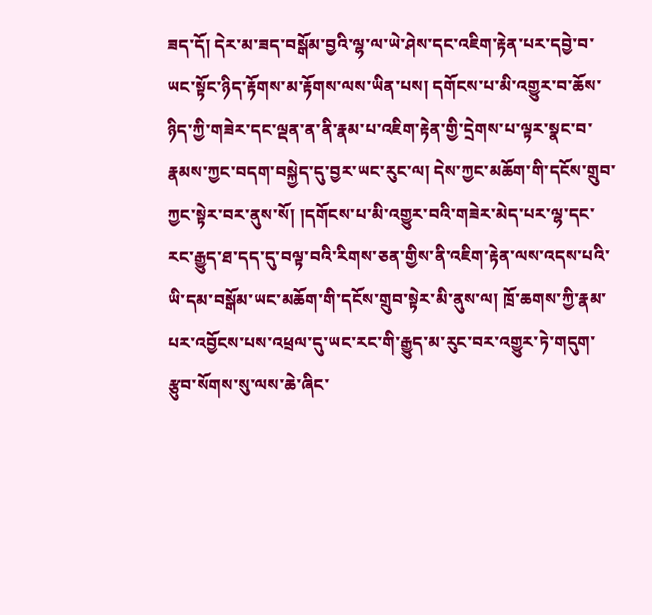ཟད་དོ། དེར་མ་ཟད་བསྒོམ་བྱའི་ལྷ་ལ་ཡེ་ཤེས་དང་འཇིག་རྟེན་པར་དབྱེ་བ་ཡང་སྟོང་ཉིད་རྟོགས་མ་རྟོགས་ལས་ཡིན་པས། དགོངས་པ་མི་འགྱུར་བ་ཆོས་ཉིད་ཀྱི་གཟེར་དང་ལྡན་ན་ནི་རྣམ་པ་འཇིག་རྟེན་གྱི་དྲེགས་པ་ལྟར་སྣང་བ་རྣམས་ཀྱང་བདག་བསྐྱེད་དུ་བྱར་ཡང་རུང་ལ། དེས་ཀྱང་མཆོག་གི་དངོས་གྲུབ་ཀྱང་སྟེར་བར་ནུས་སོ། །དགོངས་པ་མི་འགྱུར་བའི་གཟེར་མེད་པར་ལྷ་དང་རང་རྒྱུད་ཐ་དད་དུ་བལྟ་བའི་རིགས་ཅན་གྱིས་ནི་འཇིག་རྟེན་ལས་འདས་པའི་ཡི་དམ་བསྒོམ་ཡང་མཆོག་གི་དངོས་གྲུབ་སྟེར་མི་ནུས་ལ། ཁྲོ་ཆགས་ཀྱི་རྣམ་པར་འབྱོངས་པས་འཕྲལ་དུ་ཡང་རང་གི་རྒྱུད་མ་རུང་བར་འགྱུར་ཏེ་གདུག་རྩུབ་སོགས་སུ་ལས་ཆེ་ཞིང་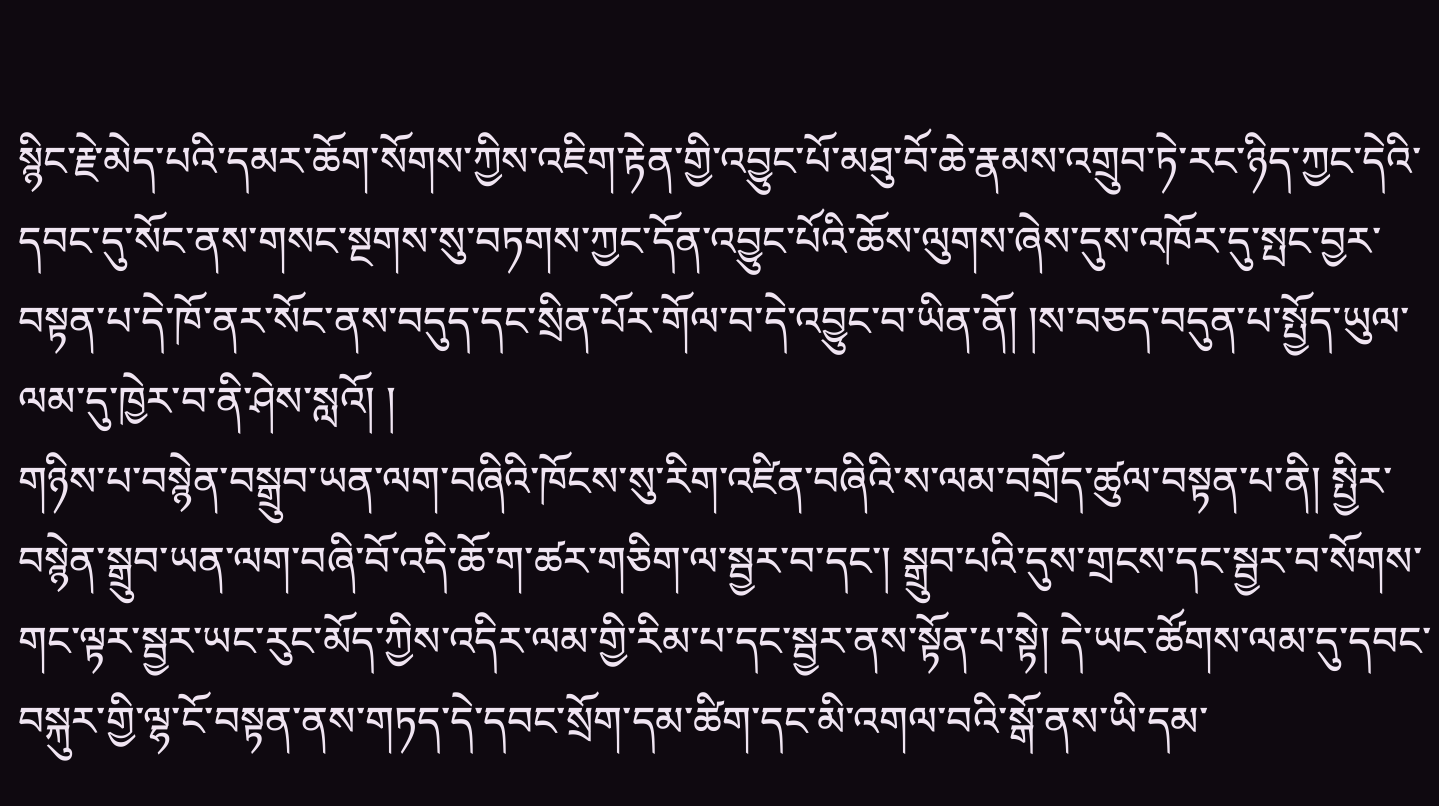སྙིང་རྗེ་མེད་པའི་དམར་ཆོག་སོགས་ཀྱིས་འཇིག་རྟེན་གྱི་འབྱུང་པོ་མཐུ་བོ་ཆེ་རྣམས་འགྲུབ་ཏེ་རང་ཉིད་ཀྱང་དེའི་དབང་དུ་སོང་ནས་གསང་སྔགས་སུ་བཏགས་ཀྱང་དོན་འབྱུང་པོའི་ཆོས་ལུགས་ཞེས་དུས་འཁོར་དུ་སྤང་བྱར་བསྟན་པ་དེ་ཁོ་ནར་སོང་ནས་བདུད་དང་སྲིན་པོར་གོལ་བ་དེ་འབྱུང་བ་ཡིན་ནོ། །ས་བཅད་བདུན་པ་སྤྱོད་ཡུལ་ལམ་དུ་ཁྱེར་བ་ནི་ཤེས་སླའོ། །
གཉིས་པ་བསྙེན་བསྒྲུབ་ཡན་ལག་བཞིའི་ཁོངས་སུ་རིག་འཛིན་བཞིའི་ས་ལམ་བགྲོད་ཚུལ་བསྟན་པ་ནི། སྤྱིར་བསྙེན་སྒྲུབ་ཡན་ལག་བཞི་བོ་འདི་ཆོ་ག་ཚར་གཅིག་ལ་སྦྱར་བ་དང་། སྒྲུབ་པའི་དུས་གྲངས་དང་སྦྱར་བ་སོགས་གང་ལྟར་སྦྱར་ཡང་རུང་མོད་ཀྱིས་འདིར་ལམ་གྱི་རིམ་པ་དང་སྦྱར་ནས་སྟོན་པ་སྟེ། དེ་ཡང་ཚོགས་ལམ་དུ་དབང་བསྐུར་གྱི་ལྷ་ངོ་བསྟན་ནས་གཏད་དེ་དབང་སྲོག་དམ་ཚིག་དང་མི་འགལ་བའི་སྒོ་ནས་ཡི་དམ་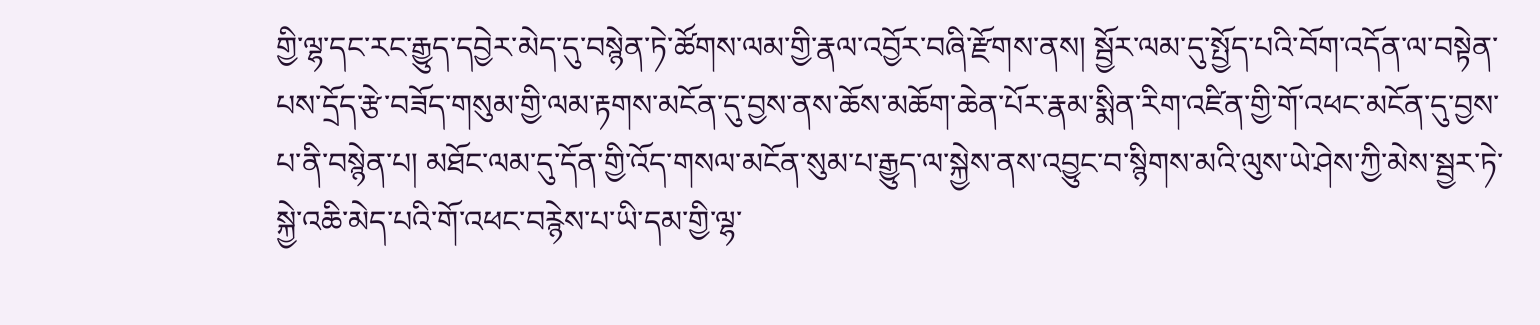གྱི་ལྷ་དང་རང་རྒྱུད་དབྱེར་མེད་དུ་བསྙེན་ཏེ་ཚོགས་ལམ་གྱི་རྣལ་འབྱོར་བཞི་རྫོགས་ནས། སྦྱོར་ལམ་དུ་སྤྱོད་པའི་བོག་འདོན་ལ་བསྟེན་པས་དྲོད་རྩེ་བཟོད་གསུམ་གྱི་ལམ་རྟགས་མངོན་དུ་བྱས་ནས་ཆོས་མཆོག་ཆེན་པོར་རྣམ་སྨིན་རིག་འཛིན་གྱི་གོ་འཕང་མངོན་དུ་བྱས་པ་ནི་བསྙེན་པ། མཐོང་ལམ་དུ་དོན་གྱི་འོད་གསལ་མངོན་སུམ་པ་རྒྱུད་ལ་སྐྱེས་ནས་འབྱུང་བ་སྙིགས་མའི་ལུས་ཡེ་ཤེས་ཀྱི་མེས་སྦྱར་ཏེ་སྐྱེ་འཆི་མེད་པའི་གོ་འཕང་བརྙེས་པ་ཡི་དམ་གྱི་ལྷ་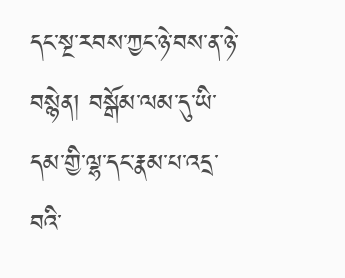དང་སྔ་རབས་ཀྱང་ཉེ་བས་ན་ཉེ་བསྙེན། བསྒོམ་ལམ་དུ་ཡི་དམ་གྱི་ལྷ་དང་རྣམ་པ་འདྲ་བའི་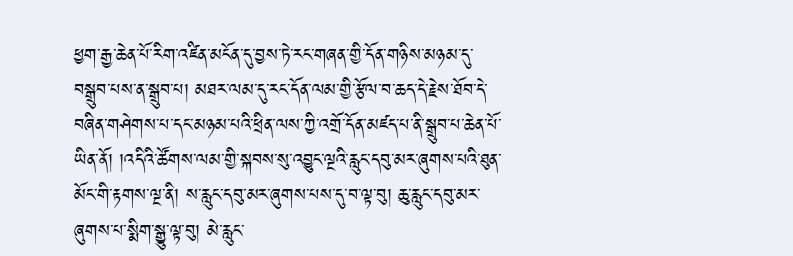ཕྱག་རྒྱ་ཆེན་པོ་རིག་འཛིན་མངོན་དུ་བྱས་ཏེ་རང་གཞན་གྱི་དོན་གཉིས་མཉམ་དུ་བསྒྲུབ་པས་ན་སྒྲུབ་པ། མཐར་ལམ་དུ་རང་དོན་ལམ་གྱི་རྩོལ་བ་ཆད་དེ་རྗེས་ཐོབ་དེ་བཞིན་གཤེགས་པ་དང་མཉམ་པའི་ཕྲིན་ལས་ཀྱི་འགྲོ་དོན་མཛད་པ་ནི་སྒྲུབ་པ་ཆེན་པོ་ཡིན་ནོ། །འདིའི་ཚོགས་ལམ་གྱི་སྐབས་སུ་འབྱུང་ལྔའི་རླུང་དབུ་མར་ཞུགས་པའི་ཐུན་མོང་གི་རྟགས་ལྔ་ནི། ས་རླུང་དབུ་མར་ཞུགས་པས་དུ་བ་ལྟ་བུ། ཆུ་རླུང་དབུ་མར་ཞུགས་པ་སྨིག་སྒྱུ་ལྟ་བུ། མེ་རླུང་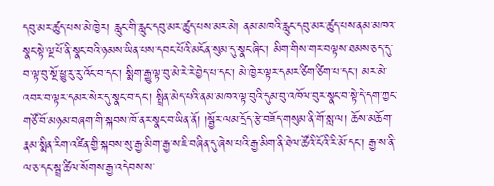དབུ་མར་ཚུད་པས་མེ་ཁྱེར། རླུང་གི་རླུང་དབུ་མར་ཚུད་པས་མར་མེ། ནམ་མཁའི་རླུང་དབུ་མར་ཚུད་པས་ནམ་མཁའ་སྣང་སྟེ་ལྔ་པོ་ནི་སྣང་བའི་ཉམས་ཡིན་པས་དབང་པོའི་མངོན་སུམ་དུ་སྣང་ཞིང་། མིག་གིས་གར་བལྟས་ཐམས་ཅད་དུ་བ་ལྟ་བུ་སྔོ་ཕྱུ་རུ་རུ་འོང་བ་དང་། སྨིག་རྒྱུ་ལྟ་བུ་མེ་རེ་རེ་བྱེད་པ་དང་། མེ་ཁྱེར་ལྟར་དམར་ཙིག་ཙིག་པ་དང་། མར་མེ་འབར་བ་ལྟར་དམར་སེར་དུ་སྣང་བ་དང་། སྤྲིན་མེད་པའི་ནམ་མཁའ་ལྟ་བུའི་དུམ་བུ་འཁོལ་བུར་སྣང་བ་སྟེ་དེ་དག་ཀྱང་གཙོ་བོ་མཉམ་བཞག་གི་སྐབས་ཁོ་ནར་སྣང་བ་ཡིན་ནོ། །སྦྱོར་ལམ་དྲོད་རྩེ་བཟོད་གསུམ་ནི་གོ་སླ་ལ། ཆོས་མཆོག་རྣམ་སྨིན་རིག་འཛིན་གྱི་སྐབས་སུ་རྒྱ་མིག་རྒྱ་ས་ཇི་བཞིན་དུ་ཞེས་པའི་རྒྱ་མིག་ནི་ཐེལ་ཚོའི་ངོའི་རི་མོ་དང་། རྒྱ་ས་ནི་ལ་ཅ་དང་སྦྲ་ཚིལ་སོགས་རྒྱ་འདེབས་ས་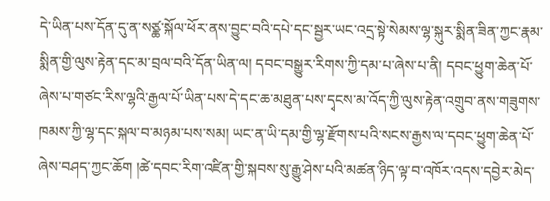དེ་ཡིན་པས་དོན་དུ་ན་སཙྪ་སྐོལ་ཕོར་ནས་བྱུང་བའི་དཔེ་དང་སྦྱར་ཡང་འདྲ་སྟེ་སེམས་ལྷ་སྐུར་སྨིན་ཟིན་ཀྱང་རྣམ་སྨིན་གྱི་ལུས་རྟེན་དང་མ་བྲལ་བའི་དོན་ཡིན་ལ། དབང་བསྒྱུར་རིགས་ཀྱི་དམ་པ་ཞེས་པ་ནི། དབང་ཕྱུག་ཆེན་པོ་ཞེས་པ་གཙང་རིས་ལྷའི་རྒྱལ་པོ་ཡིན་པས་དེ་དང་ཆ་མཐུན་པས་དྭངས་མ་འོད་ཀྱི་ལུས་རྟེན་འགྲུབ་ནས་གཟུགས་ཁམས་ཀྱི་ལྷ་དང་སྐལ་བ་མཉམ་པས་སམ། ཡང་ན་ཡི་དམ་གྱི་ལྷ་རྫོགས་པའི་སངས་རྒྱས་ལ་དབང་ཕྱུག་ཆེན་པོ་ཞེས་བཤད་ཀྱང་ཆོག །ཚེ་དབང་རིག་འཛིན་གྱི་སྐབས་སུ་རྒྱུ་ཤེས་པའི་མཚན་ཉིད་ལྟ་བ་འཁོར་འདས་དབྱེར་མེད་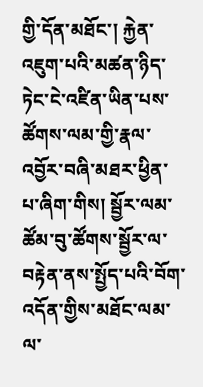གྱི་དོན་མཐོང་། རྐྱེན་འཇུག་པའི་མཚན་ཉིད་ཏེང་ངེ་འཛིན་ཡིན་པས་ཚོགས་ལམ་གྱི་རྣལ་འབྱོར་བཞི་མཐར་ཕྱིན་པ་ཞིག་གིས། སྦྱོར་ལམ་ཚོམ་བུ་ཚོགས་སྦྱོར་ལ་བརྟེན་ནས་སྤྱོད་པའི་བོག་འདོན་གྱིས་མཐོང་ལམ་ལ་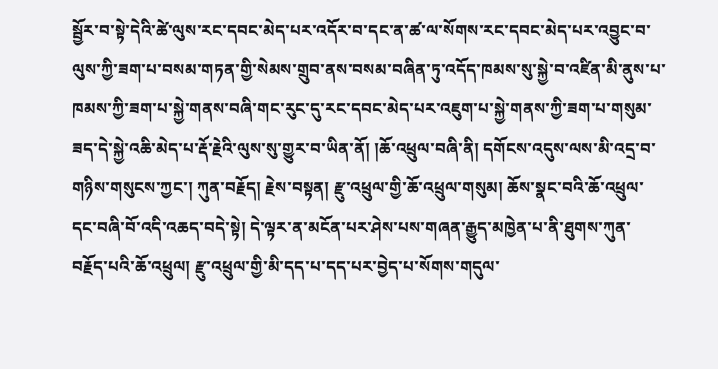སྦྱོར་བ་སྟེ་དེའི་ཚེ་ལུས་རང་དབང་མེད་པར་འདོར་བ་དང་ན་ཚ་ལ་སོགས་རང་དབང་མེད་པར་འབྱུང་བ་ལུས་ཀྱི་ཟག་པ་བསམ་གཏན་གྱི་སེམས་གྲུབ་ནས་བསམ་བཞིན་ཏུ་འདོད་ཁམས་སུ་སྐྱེ་བ་འཛིན་མི་ནུས་པ་ཁམས་ཀྱི་ཟག་པ་སྐྱེ་གནས་བཞི་གང་རུང་དུ་རང་དབང་མེད་པར་འཇུག་པ་སྐྱེ་གནས་ཀྱི་ཟག་པ་གསུམ་ཟད་དེ་སྐྱེ་འཆི་མེད་པ་རྡོ་རྗེའི་ལུས་སུ་གྱུར་བ་ཡིན་ནོ། །ཆོ་འཕྲུལ་བཞི་ནི། དགོངས་འདུས་ལས་མི་འདྲ་བ་གཉིས་གསུངས་ཀྱང་། ཀུན་བརྗོད། རྗེས་བསྟན། རྫུ་འཕྲུལ་གྱི་ཆོ་འཕྲུལ་གསུམ། ཆོས་སྣང་བའི་ཆོ་འཕྲུལ་དང་བཞི་བོ་འདི་འཆད་བདེ་སྟེ། དེ་ལྟར་ན་མངོན་པར་ཤེས་པས་གཞན་རྒྱུད་མཁྱེན་པ་ནི་ཐུགས་ཀུན་བརྗོད་པའི་ཆོ་འཕྲུལ། རྫུ་འཕྲུལ་གྱི་མི་དད་པ་དད་པར་བྱེད་པ་སོགས་གདུལ་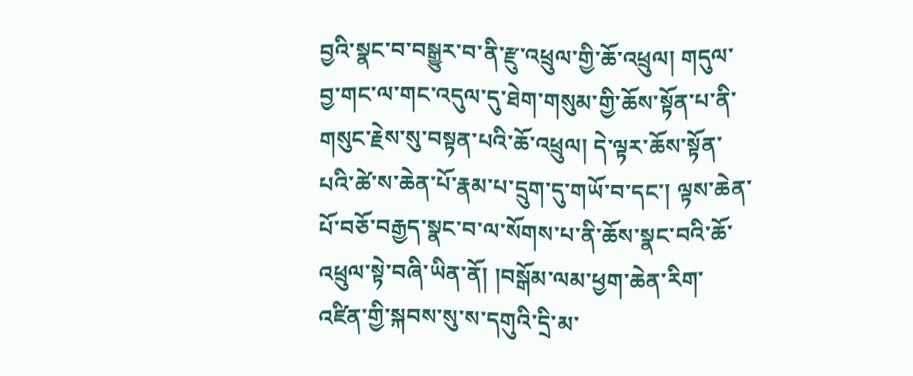བྱའི་སྣང་བ་བསྒྱུར་བ་ནི་རྫུ་འཕྲུལ་གྱི་ཆོ་འཕྲུལ། གདུལ་བྱ་གང་ལ་གང་འདུལ་དུ་ཐེག་གསུམ་གྱི་ཆོས་སྟོན་པ་ནི་གསུང་རྗེས་སུ་བསྟན་པའི་ཆོ་འཕྲུལ། དེ་ལྟར་ཆོས་སྟོན་པའི་ཚེ་ས་ཆེན་པོ་རྣམ་པ་དྲུག་དུ་གཡོ་བ་དང་། ལྟས་ཆེན་པོ་བཅོ་བརྒྱད་སྣང་བ་ལ་སོགས་པ་ནི་ཆོས་སྣང་བའི་ཆོ་འཕྲུལ་སྟེ་བཞི་ཡིན་ནོ། །བསྒོམ་ལམ་ཕྱག་ཆེན་རིག་འཛིན་གྱི་སྐབས་སུ་ས་དགུའི་དྲི་མ་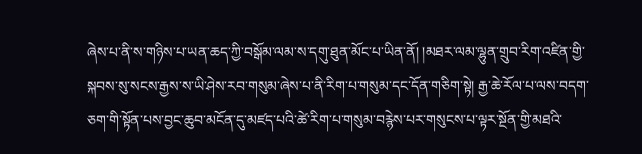ཞེས་པ་ནི་ས་གཉིས་པ་ཡན་ཆད་ཀྱི་བསྒོམ་ལམ་ས་དགུ་ཐུན་མོང་པ་ཡིན་ནོ། །མཐར་ལམ་ལྷུན་གྲུབ་རིག་འཛིན་གྱི་སྐབས་སུ་སངས་རྒྱས་ས་ཡི་ཤེས་རབ་གསུམ་ཞེས་པ་ནི་རིག་པ་གསུམ་དང་དོན་གཅིག་སྟེ། རྒྱ་ཆེ་རོལ་པ་ལས་བདག་ཅག་གི་སྟོན་པས་བྱང་ཆུབ་མངོན་དུ་མཛད་པའི་ཚེ་རིག་པ་གསུམ་བརྙེས་པར་གསུངས་པ་ལྟར་སྔོན་གྱི་མཐའི་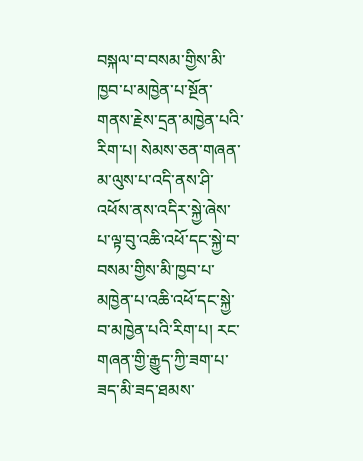བསྐལ་བ་བསམ་གྱིས་མི་ཁྱབ་པ་མཁྱེན་པ་སྔོན་གནས་རྗེས་དྲན་མཁྱེན་པའི་རིག་པ། སེམས་ཅན་གཞན་མ་ལུས་པ་འདི་ནས་ཤི་འཕོས་ནས་འདིར་སྐྱེ་ཞེས་པ་ལྟ་བུ་འཆི་འཕོ་དང་སྐྱེ་བ་བསམ་གྱིས་མི་ཁྱབ་པ་མཁྱེན་པ་འཆི་འཕོ་དང་སྐྱེ་བ་མཁྱེན་པའི་རིག་པ། རང་གཞན་གྱི་རྒྱུད་ཀྱི་ཟག་པ་ཟད་མི་ཟད་ཐམས་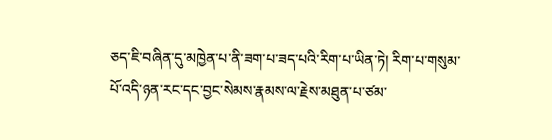ཅད་ཇི་བཞིན་དུ་མཁྱེན་པ་ནི་ཟག་པ་ཟད་པའི་རིག་པ་ཡིན་ཏེ། རིག་པ་གསུམ་པོ་འདི་ཉན་རང་དང་བྱང་སེམས་རྣམས་ལ་རྗེས་མཐུན་པ་ཙམ་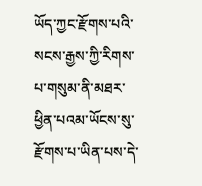ཡོད་ཀྱང་རྫོགས་པའི་སངས་རྒྱས་ཀྱི་རིགས་པ་གསུམ་ནི་མཐར་ཕྱིན་པའམ་ཡོངས་སུ་རྫོགས་པ་ཡིན་པས་དེ་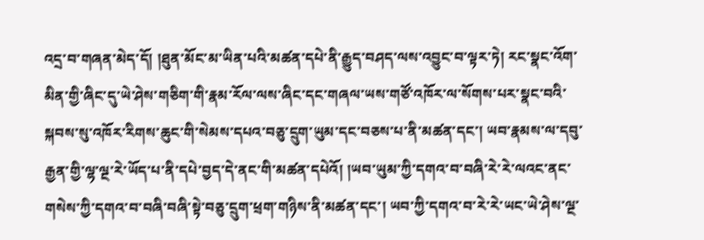འདྲ་བ་གཞན་མེད་དོ། །ཐུན་མོང་མ་ཡིན་པའི་མཚན་དཔེ་ནི་རྒྱུད་བཤད་ལས་འབྱུང་བ་ལྟར་ཏེ། རང་སྣང་འོག་མིན་གྱི་ཞིང་དུ་ཡེ་ཤེས་གཅིག་གི་རྣམ་རོལ་ལས་ཞིང་དང་གཞལ་ཡས་གཙོ་འཁོར་ལ་སོགས་པར་སྣང་བའི་སྐབས་སུ་འཁོར་རིགས་ཆུང་གི་སེམས་དཔའ་བཅུ་དྲུག་ཡུམ་དང་བཅས་པ་ནི་མཚན་དང་། ཡབ་རྣམས་ལ་དབུ་རྒྱན་གྱི་ལྷ་ལྔ་རེ་ཡོད་པ་ནི་དཔེ་བྱད་དེ་ནང་གི་མཚན་དཔེའོ། །ཡབ་ཡུམ་ཀྱི་དགའ་བ་བཞི་རེ་རེ་ལའང་ནང་གསེས་ཀྱི་དགའ་བ་བཞི་བཞི་སྟེ་བཅུ་དྲུག་ཕྲག་གཉིས་ནི་མཚན་དང་། ཡབ་ཀྱི་དགའ་བ་རེ་རེ་ཡང་ཡེ་ཤེས་ལྔ་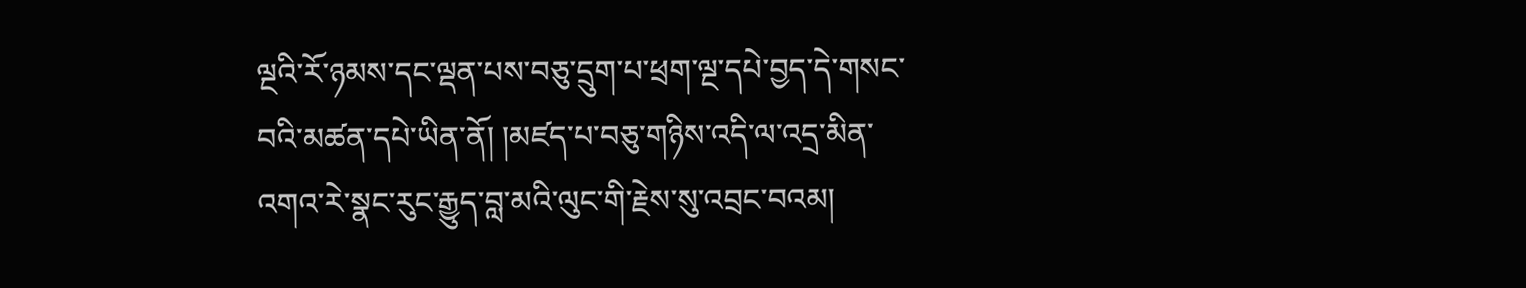ལྔའི་རོ་ཉམས་དང་ལྡན་པས་བཅུ་དྲུག་པ་ཕྲག་ལྔ་དཔེ་བྱད་དེ་གསང་བའི་མཚན་དཔེ་ཡིན་ནོ། །མཛད་པ་བཅུ་གཉིས་འདི་ལ་འདྲ་མིན་འགའ་རེ་སྣང་རུང་རྒྱུད་བླ་མའི་ལུང་གི་རྗེས་སུ་འབྲང་བའམ།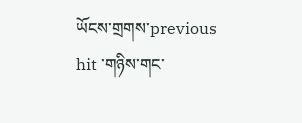ཡོངས་གྲགས་previous hit ་གཉིས་གང་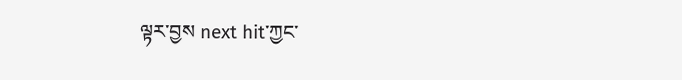ལྟར་བྱས next hit་ཀྱང་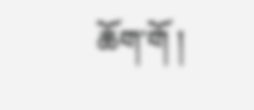ཆོག་གོ །